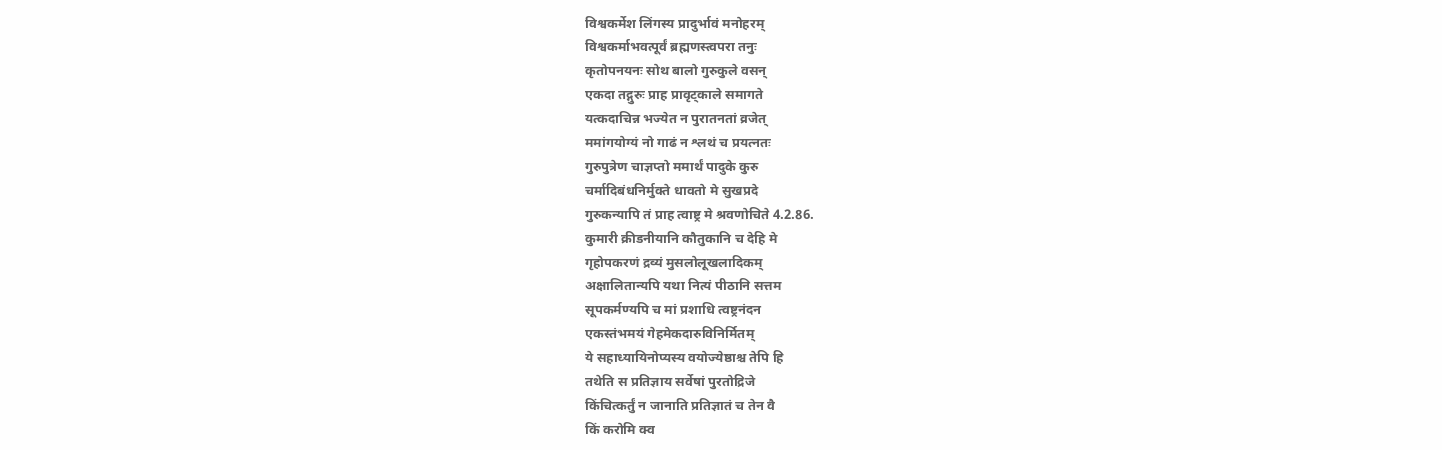विश्वकर्मेश लिंगस्य प्रादुर्भावं मनोहरम्
विश्वकर्माभवत्पूर्वं ब्रह्मणस्त्वपरा तनुः
कृतोपनयनः सोथ बालो गुरुकुले वसन्
एकदा तद्गुरुः प्राह प्रावृट्काले समागते
यत्कदाचिन्न भज्येत न पुरातनतां व्रजेत्
ममांगयोग्यं नो गाढं न श्लथं च प्रयत्नतः
गुरुपुत्रेण चाज्ञप्तो ममार्थं पादुके कुरु
चर्मादिबंधनिर्मुक्ते धावतो मे सुखप्रदे
गुरुकन्यापि तं प्राह त्वाष्ट्र मे श्रवणोचिते 4.2.86.
कुमारी क्रीडनीयानि कौतुकानि च देहि मे
गृहोपकरणं द्रव्यं मुसलोलूखलादिकम्
अक्षालितान्यपि यथा नित्यं पीठानि सत्तम
सूपकर्मण्यपि च मां प्रशाधि त्वष्ट्रनंदन
एकस्तंभमयं गेहमेकदारुविनिर्मितम्
ये सहाध्यायिनोप्यस्य वयोज्येष्ठाश्च तेपि हि
तथेति स प्रतिज्ञाय सर्वेषां पुरतोद्रिजे
किंचित्कर्तुं न जानाति प्रतिज्ञातं च तेन वै
किं करोमि क्व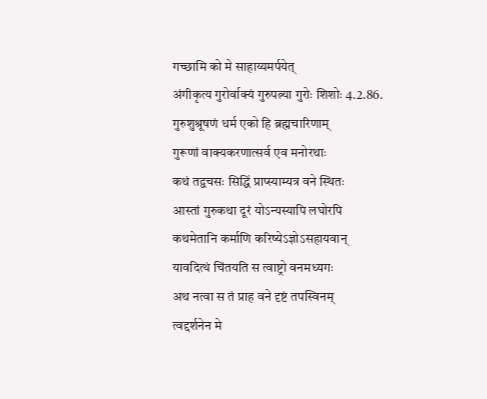गच्छामि को मे साहाय्यमर्पयेत्
अंगीकृत्य गुरोर्वाक्यं गुरुपत्न्या गुरोः शिशोः 4.2.86.
गुरुशुश्रूषणं धर्म एको हि ब्रह्मचारिणाम्
गुरूणां वाक्यकरणात्सर्व एव मनोरथाः
कथं तद्वचसः सिद्धिं प्राप्स्याम्यत्र वने स्थितः
आस्तां गुरुकथा दूरं योऽन्यस्यापि लघोरपि
कथमेतानि कर्माणि करिष्येऽज्ञोऽसहायवान्
यावदित्थं चिंतयति स त्वाष्ट्रो वनमध्यगः
अथ नत्वा स तं प्राह वने दृष्टं तपस्विनम्
त्वद्दर्शनेन मे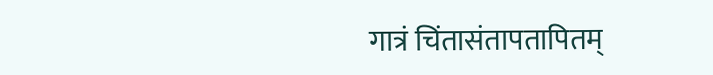गात्रं चिंतासंतापतापितम्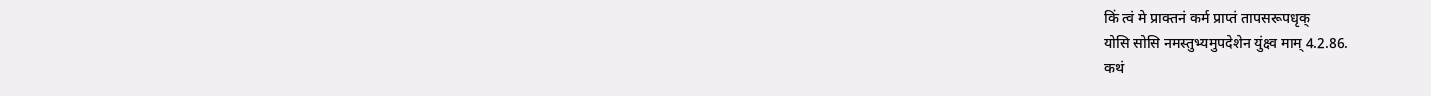किं त्वं मे प्राक्तनं कर्म प्राप्तं तापसरूपधृक्
योसि सोसि नमस्तुभ्यमुपदेशेन युंक्ष्व माम् 4.2.86.
कथं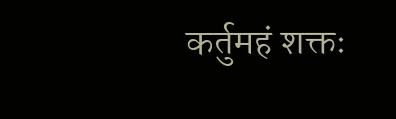कर्तुमहं शक्तः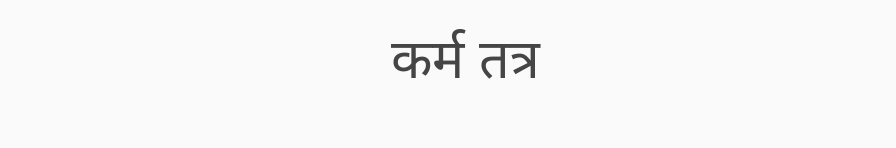कर्म तत्र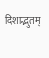दिशाद्भुतम्